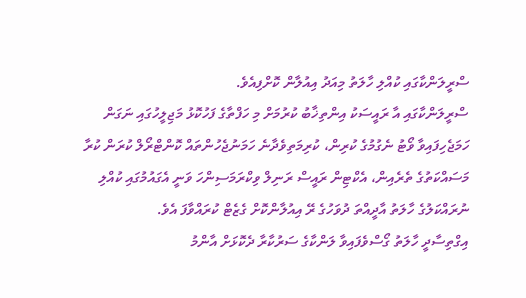ސްރީލަންކާގައި ކުއްލި ހާލަތު މިއަދު އިއުލާން ކޮށްފިއެވެ.
ސްރީލަންކާގައި އާ ރައީސަކު އިންތިޚާބު ކުރުމަށް މި ހަފްތާގެ ފަހުކޮޅު މަޖިލީހުގައި ނަގަން ހަމަޖެހިފައިވާ ވޯޓު ނެގުމުގެ ކުރިން، ކުރިމަތިވެދާނެ ހަމަނުޖެހުންތައް ކޮންޓްރޯލް ކުރަން ކުރާ މަސައްކަތުގެ ތެރެއިން، އެކްޓިން ރައީސް ރަނިލް ވިކްރަމަސިންހަ ވަނީ އެގައުމުގައި ކުއްލި ނުރައްކަލުގެ ހާލަތު އާދީއްތަ ދުވަހުގެ ރޭ އިއުލާންކޮށް ގެޒެޓް ކުރައްވާފަ އެވެ.
އިގްތިސާދީ ހާލަތު ގޯސްވެފައިވާ ލަންކާގެ ސަރުކާރާ ދެކޮޅަށް އާންމު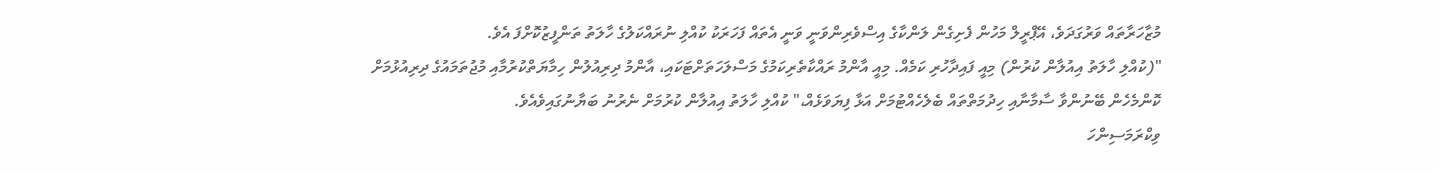މުޒާހަރާތައް ވަރުގަދަވެ، އޭޕްރީލް މަހުން ފެށިގެން ލަންކާގެ އިސްވެރިންވަނީ ވަނީ އެތައް ފަހަރަކު ކުއްލި ނުރައްކަލުގެ ހާލަތު ތަންފީޒުކޮށްފަ އެވެ.
"(ކުއްލި ހާލަތު އިއުލާން ކުރުން) މިއީ ފައިދާހުރި ކަމެއް. މިއީ އާންމު ރައްކާތެރިކަމުގެ މަސްލަހަތަށްޓަކައި، އާންމު ދިރިއުލުން ހިމާޔަތްކުރުމާއި މުޖުތަމައުގެ ދިރިއުޅުމަށް ކޮންމެހެން ބޭނުންވާ ސާމާނާއި ހިދުމަތްތައް ބެލެހެއްޓުމަށް އަޅާ ފިޔަވަޅެއް،" ކުއްލި ހާލަތު އިއުލާން ކުރުމަށް ނެރުނު ބަޔާނުގައިވެއެވެ.
ވިކްރަމަސިންހަ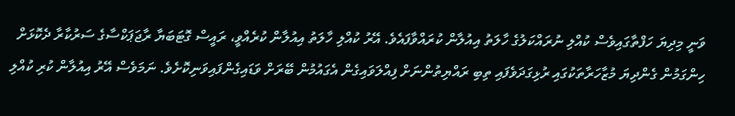ވަނީ މިދިޔަ ހަފްތާގައިވެސް ކުއްލި ނުރައްކަލުގެ ހާލަތު އިއުލާން ކުރައްވާފައެވެ. އޭރު ކުއްލި ހާލަތު އިއުލާން ކުރެއްވީ، ރައީސް ގޮޓަބަޔާ ރާޖަޕަކްސާގެ ސަރުކާރާ ދެކޮޅަށް ހިންގަމުން ގެންދިޔަ މުޒާހަރާތަކުގައި ރުޅިގަދަވެފައި ތިބި ރައްޔިތުންނަށް ފިއްލަވައިގެން އެގައުމުން ބޭރަށް ވަޑައިގެންފައިވަނިކޮށެވެ. ނަމަވެސް އޭރު އިއުލާން ކުރި ކުއްލި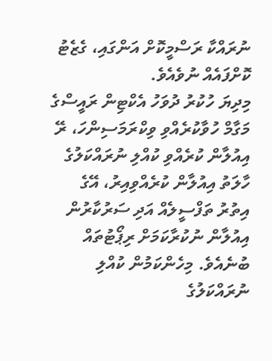ނުރައްކާ ރަސްމީކޮށް އަންގައި، ގެޒެޓު ކޮށްފައެއް ނުވެއެވެ.
މިދިޔަ ހުކުރު ދުވަހު އެކްޓިން ރައީސްގެ މަގާމް ހުވާކުރެއްވި ވިކްރަމަސިންހަ، ރޭ އިއުލާން ކުރެއްވި ކުއްލި ނުރައްކަލުގެ ހާލަތު އިއުލާން ކުރެއްވިއިރު، އޭގެ އިތުރު ތަފްސީލެއް އަދި ސަރުކާރުން އިއުލާން ނުކުރާކަމަށް ރިޕޯޓުތައް ބުނެއެވެ. މިހެންކަމުން ކުއްލި ނުރައްކަލުގެ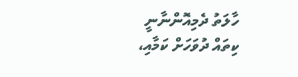ހާލަތު ދެމިއޮންނާނީ ކިތައް ދުވަހަށް ކަމާއި،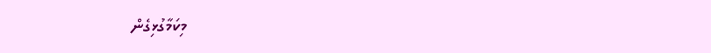މިކަމާގުޅިގެން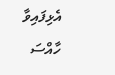އެޅިފައިވާ ހާއްސަ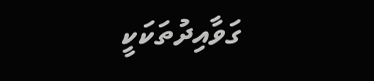ގަވާއިދުތަކަކީ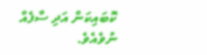ކޮބައިކަން އަދި ސާފެއް ނުވެއެވެ.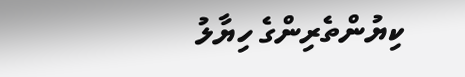ކިޔުންތެރިންގެ ހިޔާލު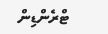ޓްރެންޑިން